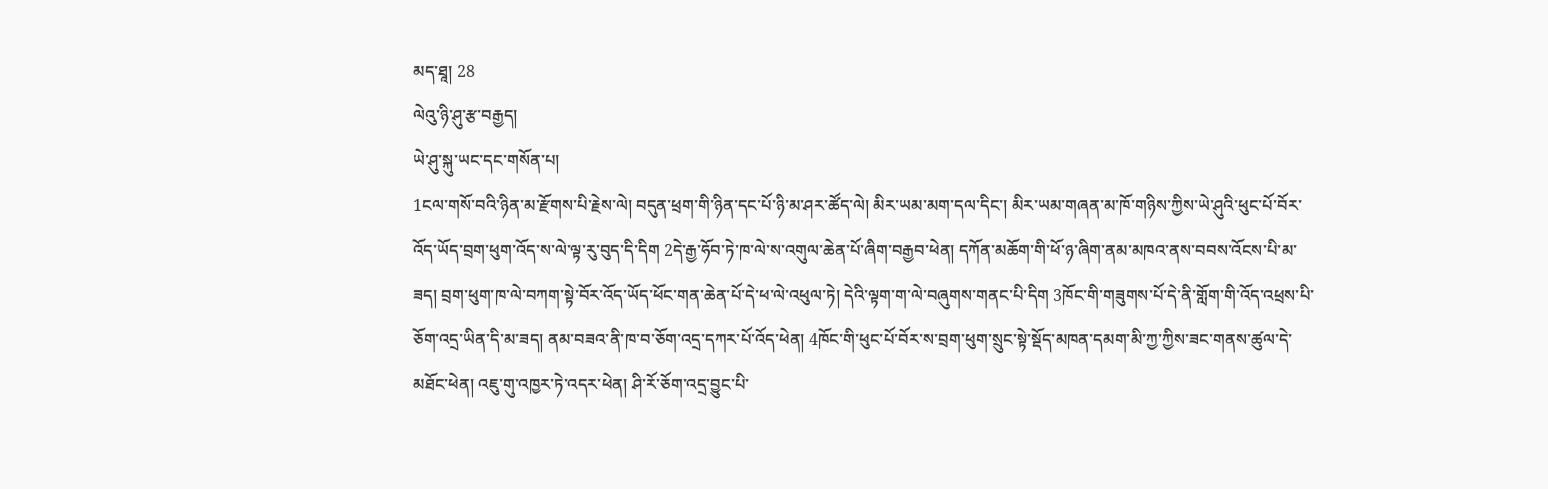མད་ཐཱ། 28
ལེའུ་ཉི་ཤུ་རྩ་བརྒྱད།
ཡེ་ཤུ་སྐུ་ཡང་དང་གསོན་པ།
1ངལ་གསོ་བའི་ཉིན་མ་རྫོགས་པི་རྗེས་ལེ། བདུན་ཕྲག་གི་ཉིན་དང་པོ་ཉི་མ་ཤར་ཚོད་ལེ། མིར་ཡམ་མག་དལ་དིང་། མིར་ཡམ་གཞན་མ་ཁོ་གཉིས་ཀྱིས་ཡེ་ཤུའི་ཕུང་པོ་བོར་འོད་ཡོད་བྲག་ཕུག་འོད་ས་ལེ་ལྟ་རུ་བུད་དི་དིག 2དེ་རྒྱ་ཧོབ་ཏེ་ཁ་ལེ་ས་འགུལ་ཆེན་པོ་ཞིག་བརྒྱབ་ཕེན། དཀོན་མཆོག་གི་ཕོ་ཉ་ཞིག་ནམ་མཁའ་ནས་བབས་འོངས་པི་མ་ཟད། བྲག་ཕུག་ཁ་ལེ་བཀག་སྟེ་བོར་འོད་ཡོད་ཕོང་གན་ཆེན་པོ་དེ་ཕ་ལེ་འཕུལ་ཏེ། དེའི་ལྟག་ག་ལེ་བཞུགས་གནང་པི་དིག 3ཁོང་གི་གཟུགས་པོ་དེ་ནི་གློག་གི་འོད་འཕྲས་པི་ཅོག་འདྲ་ཡིན་དི་མ་ཟད། ནམ་བཟའ་ནི་ཁ་བ་ཅོག་འདྲ་དཀར་པོ་འོད་ཕེན། 4ཁོང་གི་ཕུང་པོ་བོར་ས་བྲག་ཕུག་སྲུང་སྟེ་སྡོད་མཁན་དམག་མི་ཀྱ་ཀྱིས་ཟང་གནས་ཚུལ་དེ་མཐོང་ཕེན། འཇུ་གུ་འཁྱར་ཏེ་འདར་ཕེན། ཤི་རོ་ཅོག་འདྲ་བྱུང་པི་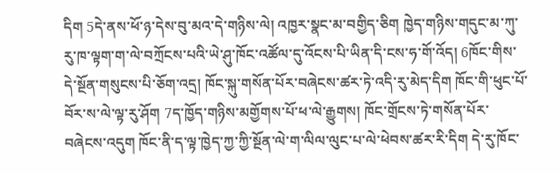དིག 5དེ་ནས་ཕོ་ཉ་དེས་བུ་མའ་དེ་གཉིས་ལེ། འཁྱར་སྣང་མ་བགྱིད་ཅིག ཁྱེད་གཉིས་གདུང་མ་ཀུ་རུ་ཁ་ལྟག་ག་ལེ་བཀྲོངས་པའི་ཡེ་ཤུ་ཁོང་འཚོལ་དུ་འོངས་པི་ཡིན་དི་ངས་ཧ་གོ་འོད། 6ཁོང་གིས་དེ་སྔོན་གསུངས་པི་ཅོག་འདྲ། ཁོང་སྐུ་གསོན་པོར་བཞེངས་ཚར་ཏེ་འདི་རུ་མེད་དིག ཁོང་གི་ཕུང་པོ་བོར་ས་ལེ་ལྟ་རུ་ཤོག 7ད་ཁྱོད་གཉིས་མགྱོགས་པོ་ཕ་ལེ་རྒྱུགས། ཁོང་གྲོངས་ཏེ་གསོན་པོར་བཞེངས་འདུག ཁོང་ནི་ད་ལྟ་ཁྱེད་ཀྱ་ཀྱི་སྔོན་ལེ་ག་ལིལ་ལུང་པ་ལེ་ཕེབས་ཚར་རི་དིག དེ་རུ་ཁོང་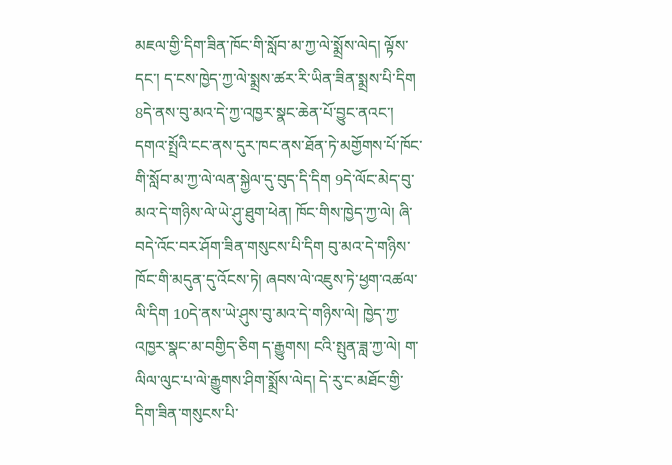མཇལ་གྱི་དིག་ཟིན་ཁོང་གི་སློབ་མ་ཀྱ་ལེ་སྨྲོས་ལེད། ལྟོས་དང་། ད་ངས་ཁྱེད་ཀྱ་ལེ་སྨྲས་ཚར་རི་ཡིན་ཟིན་སྨྲས་པི་དིག 8དེ་ནས་བུ་མའ་དེ་ཀྱ་འཁྱར་སྣང་ཆེན་པོ་བྱུང་ནའང་། དགའ་སྤྲོའི་ངང་ནས་དུར་ཁང་ནས་ཐོན་ཏེ་མགྱོགས་པོ་ཁོང་གི་སློབ་མ་ཀྱ་ལེ་ལན་སྐྱེལ་དུ་བུད་དི་དིག 9དེ་ལོང་མེད་བུ་མའ་དེ་གཉིས་ལེ་ཡེ་ཤུ་ཐུག་ཕེན། ཁོང་གིས་ཁྱེད་ཀྱ་ལེ། ཞི་བདེ་འོང་བར་ཤོག་ཟིན་གསུངས་པི་དིག བུ་མའ་དེ་གཉིས་ཁོང་གི་མདུན་དུ་འོངས་ཏེ། ཞབས་ལེ་འཇུས་ཏེ་ཕྱག་འཚལ་ལི་དིག 10དེ་ནས་ཡེ་ཤུས་བུ་མའ་དེ་གཉིས་ལེ། ཁྱེད་ཀྱ་འཁྱར་སྣང་མ་བགྱིད་ཅིག ད་རྒྱུགས། ངའི་སྤུན་ཟླ་ཀྱ་ལེ། ག་ལིལ་ལུང་པ་ལེ་རྒྱུགས་ཤིག་སྨྲོས་ལེད། དེ་རུ་ང་མཐོང་གྱི་དིག་ཟིན་གསུངས་པི་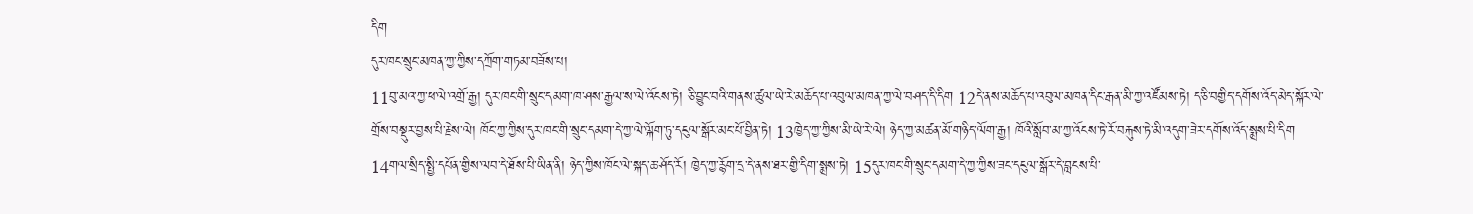དིག
དུར་ཁང་སྲུང་མཁན་ཀྱ་ཀྱིས་དཀྲོག་གཏམ་བཟོས་པ།
11བུ་མའ་ཀྱ་ཕ་ལེ་འགྲོ་རྒྱ། དུར་ཁང་གི་སྲུང་དམག་ཁ་ཤས་རྒྱལ་ས་ལེ་འོངས་ཏེ། ཅི་བྱུང་བའི་གནས་ཚུལ་ཡེ་རེ་མཆོད་པ་འབུལ་མཁན་ཀྱ་ལེ་བཤད་དི་དིག 12དེ་ནས་མཆོད་པ་འབུལ་མཁན་དིང་རྒན་མི་ཀྱ་འཛོམས་ཏེ། ད་ཅི་བགྱིད་དགོས་འོད་མེད་སྐོར་ལེ་གྲོས་བསྡུར་བྱས་པི་རྗེས་ལེ། ཁོང་ཀྱ་ཀྱིས་དུར་ཁང་གི་སྲུང་དམག་དེ་ཀྱ་ལེ་ལྐོག་ཏུ་དངུལ་སྒོར་མང་པོ་བྱིན་ཏེ། 13ཁྱེད་ཀྱ་ཀྱིས་མི་ཡེ་རེ་ལེ། ཉེད་ཀྱ་མཚན་མོ་གཉིད་ལོག་རྒྱ། ཁོའི་སློབ་མ་ཀྱ་འོངས་ཏེ་རོ་བརྐུས་ཏེ་མི་འདུག་ཟེར་དགོས་འོད་སྨྲས་པི་དིག 14གལ་སྲིད་སྤྱི་དཔོན་གྱིས་ལབ་དེ་ཐོས་པི་ཡིན་ནི། ཉེད་ཀྱིས་ཁོང་ལེ་སྐད་ཆ་ཤོད་རོ། ཁྱེད་ཀྱ་རྙོག་དྲ་དེ་ནས་ཐར་གྱི་དིག་སྨྲས་ཏེ། 15དུར་ཁང་གི་སྲུང་དམག་དེ་ཀྱ་ཀྱིས་ཟང་དངུལ་སྒོར་དེ་བླངས་པི་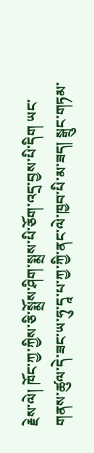རྗེས་ལེ། ཁོང་ཀྱ་ཀྱིས་ཅི་སྨྲོས་ཤིག་སྨྲས་པི་ཅོག་འདྲ་བྱས་པི་དིག ཡང་གནས་ཚུལ་དེ་ཟང་ཡ་ཧུ་དཱ་པ་ཀྱ་ཀྱི་ནང་ལེ་ཁྱབ་པི་མ་ཟད། སྒྲུང་གཏམ་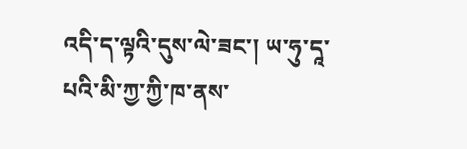འདི་ད་ལྟའི་དུས་ལེ་ཟང་། ཡ་ཧུ་དཱ་པའི་མི་ཀྱ་ཀྱི་ཁ་ནས་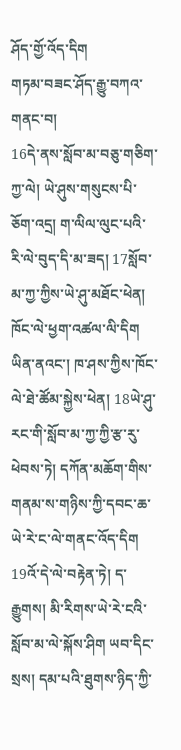ཤོད་གྱོ་འོད་དིག
གཏམ་བཟང་ཤོད་རྒྱུ་བཀའ་གནང་བ།
16དེ་ནས་སློབ་མ་བཅུ་གཅིག་ཀྱ་ལེ། ཡེ་ཤུས་གསུངས་པི་ཅོག་འདྲ། ག་ལིལ་ལུང་པའི་རི་ལེ་བུད་དི་མ་ཟད། 17སློབ་མ་ཀྱ་ཀྱིས་ཡེ་ཤུ་མཐོང་ཕེན། ཁོང་ལེ་ཕྱག་འཚལ་ལི་དིག ཡིན་ནའང་། ཁ་ཤས་ཀྱིས་ཁོང་ལེ་ཐེ་ཚོམ་སྐྱེས་ཕེན། 18ཡེ་ཤུ་རང་གི་སློབ་མ་ཀྱ་ཀྱི་རྩ་རུ་ཕེབས་ཏེ། དཀོན་མཆོག་གིས་གནམ་ས་གཉིས་ཀྱི་དབང་ཆ་ཡེ་རེ་ང་ལེ་གནང་འོད་དིག 19འོ་དེ་ལེ་བརྟེན་ཏེ། ད་རྒྱུགས། མི་རིགས་ཡེ་རེ་ངའི་སློབ་མ་ལེ་སྐོས་ཤིག ཡབ་དིང་སྲས། དམ་པའི་ཐུགས་ཉིད་ཀྱི་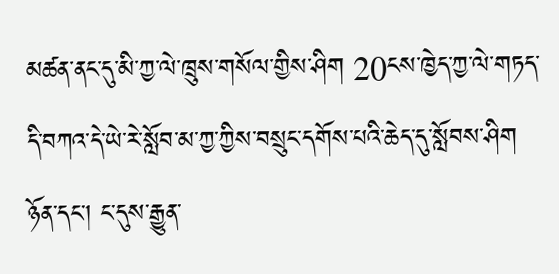མཚན་ནང་དུ་མི་ཀྱ་ལེ་ཁྲུས་གསོལ་གྱིས་ཤིག 20ངས་ཁྱེད་ཀྱ་ལེ་གཏད་དི་བཀའ་དེ་ཡེ་རེ་སློབ་མ་ཀྱ་ཀྱིས་བསྲུང་དགོས་པའི་ཆེད་དུ་སློབས་ཤིག ཉོན་དང་། ང་དུས་རྒྱུན་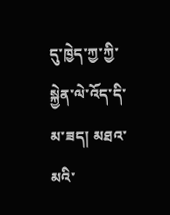དུ་ཁྱེད་ཀྱ་ཀྱི་སྐྱེན་ལེ་འོད་དི་མ་ཟད། མཐའ་མའི་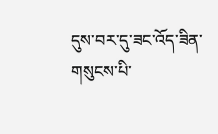དུས་བར་དུ་ཟང་འོད་ཟིན་གསུངས་པི་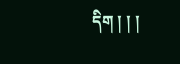དིག ། ། །